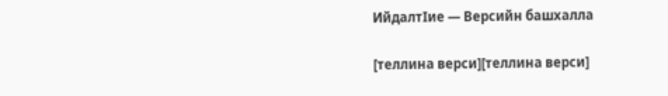ИйдалтӀие — Версийн башхалла

[теллина верси][теллина верси]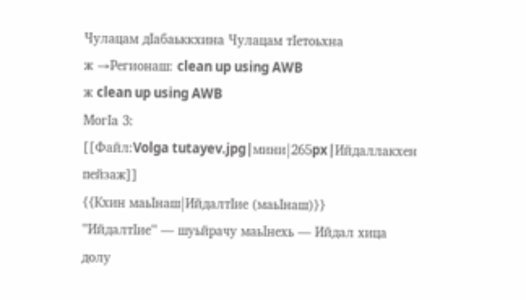Чулацам дӀабаьккхина Чулацам тӀетоьхна
ж →Регионаш: clean up using AWB
ж clean up using AWB
МогӀа 3:
[[Файл:Volga tutayev.jpg|мини|265px|Ийдаллакхен пейзаж]]
{{Кхин маьӀнаш|ИйдалтӀие (маьӀнаш)}}
'''ИйдалтӀие''' — шуьйрачу маьӀнехь — Ийдал хица долу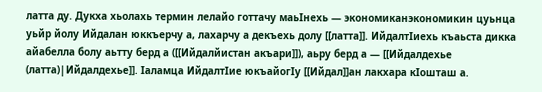латта ду. Дукха хьолахь термин лелайо готтачу маьӀнехь — экономиканэкономикин цуьнца уьйр йолу Ийдалан юккъерчу а, лахарчу а декъехь долу [[латта]]. ИйдалтӀиехь къаьста дикка айабелла болу аьтту берд а ([[Ийдалйистан акъари]]), аьру берд а — [[Ийдалдехье (латта)|Ийдалдехье]]. Ӏаламца ИйдалтӀие юкъайогӀу [[Ийдал]]ан лакхара кӀошташ а.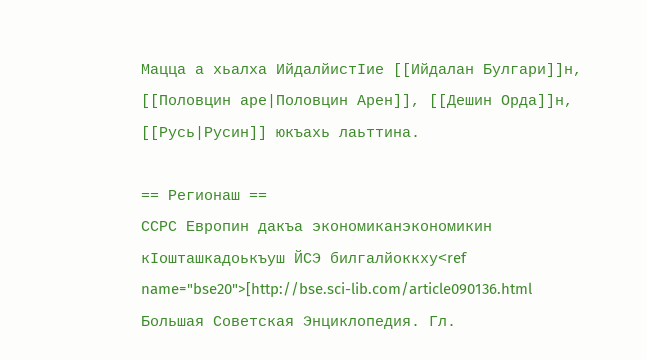Мацца а хьалха ИйдалйистӀие [[Ийдалан Булгари]]н, [[Половцин аре|Половцин Арен]], [[Дешин Орда]]н, [[Русь|Русин]] юкъахь лаьттина.

== Регионаш ==
ССРС Европин дакъа экономиканэкономикин кӀошташкадоькъуш ЙСЭ билгалйоккху<ref name="bse20">[http://bse.sci-lib.com/article090136.html Большая Советская Энциклопедия. Гл.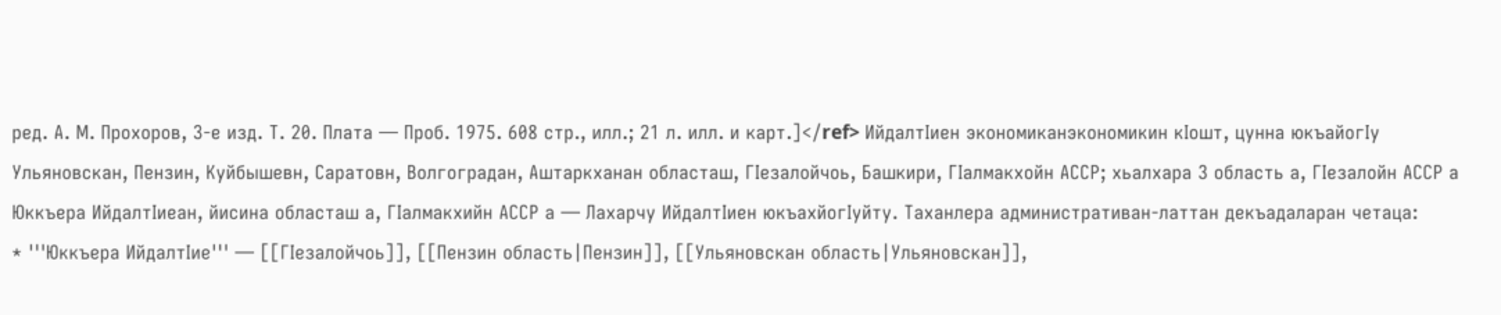ред. А. М. Прохоров, 3-е изд. Т. 20. Плата — Проб. 1975. 608 стр., илл.; 21 л. илл. и карт.]</ref> ИйдалтӀиен экономиканэкономикин кӀошт, цунна юкъайогӀу Ульяновскан, Пензин, Куйбышевн, Саратовн, Волгоградан, Аштаркханан областаш, ГӀезалойчоь, Башкири, ГӀалмакхойн АССР; хьалхара 3 область а, ГӀезалойн АССР а Юккъера ИйдалтӀиеан, йисина областаш а, ГӀалмакхийн АССР а — Лахарчу ИйдалтӀиен юкъахйогӀуйту. Таханлера административан-латтан декъадаларан четаца:
* '''Юккъера ИйдалтӀие''' — [[ГӀезалойчоь]], [[Пензин область|Пензин]], [[Ульяновскан область|Ульяновскан]],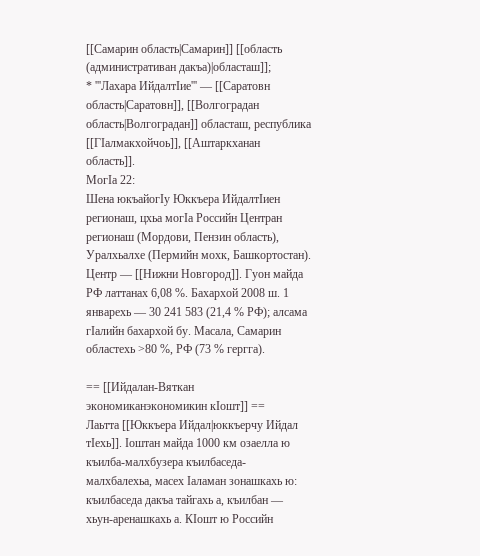[[Самарин область|Самарин]] [[область (административан дакъа)|областаш]];
* '''Лахара ИйдалтӀие''' — [[Саратовн область|Саратовн]], [[Волгоградан область|Волгоградан]] областаш, республика [[ГӀалмакхойчоь]], [[Аштаркханан область]].
МогӀа 22:
Шена юкъайогӀу Юккъера ИйдалтӀиен регионаш, цхьа могӀа Российн Центран регионаш (Мордови, Пензин область), Уралхьалхе (Пермийн мохк, Башкортостан). Центр — [[Нижни Новгород]]. Гуон майда РФ латтанах 6,08 %. Бахархой 2008 ш. 1 январехь — 30 241 583 (21,4 % РФ); алсама гӀалийн бахархой бу. Масала, Самарин областехь >80 %, РФ (73 % гергга).

== [[Ийдалан-Вяткан экономиканэкономикин кӀошт]] ==
Лаьтта [[Юккъера Ийдал|юккъерчу Ийдал тӀехь]]. Ӏоштан майда 1000 км озаелла ю къилба-малхбузера къилбаседа-малхбалехьа, масех Ӏаламан зонашкахь ю: къилбаседа дакъа тайгахь а, къилбан — хьун-аренашкахь а. КӀошт ю Российн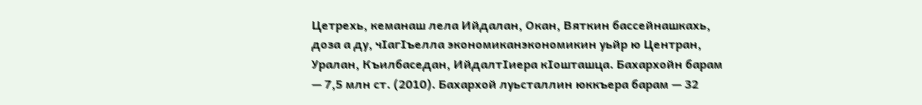Цетрехь, кеманаш лела Ийдалан, Окан, Вяткин бассейнашкахь, доза а ду, чӀагӀъелла экономиканэкономикин уьйр ю Центран, Уралан, Къилбаседан, ИйдалтӀиера кӀошташца. Бахархойн барам — 7,5 млн ст. (2010). Бахархой луьсталлин юккъера барам — 32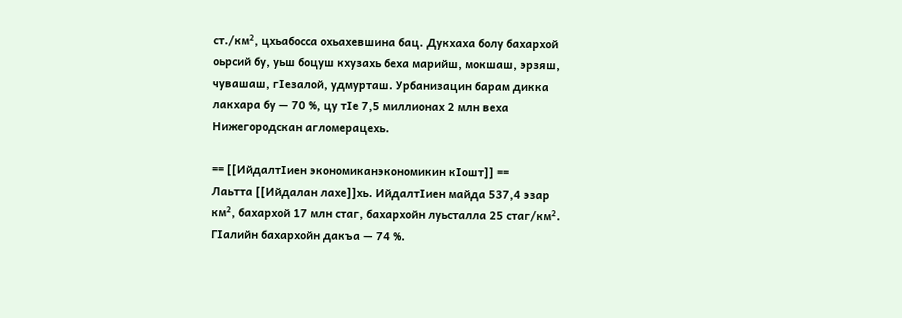ст./км², цхьабосса охьахевшина бац. Дукхаха болу бахархой оьрсий бу, уьш боцуш кхузахь беха марийш, мокшаш, эрзяш, чувашаш, гӀезалой, удмурташ. Урбанизацин барам дикка лакхара бу — 70 %, цу тӀе 7,5 миллионах 2 млн веха Нижегородскан агломерацехь.

== [[ИйдалтӀиен экономиканэкономикин кӀошт]] ==
Лаьтта [[Ийдалан лахе]]хь. ИйдалтӀиен майда 537,4 эзар км², бахархой 17 млн стаг, бахархойн луьсталла 25 стаг/км². ГӀалийн бахархойн дакъа — 74 %.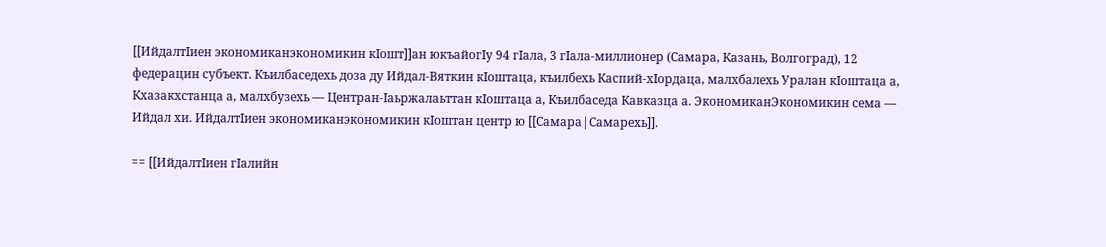[[ИйдалтӀиен экономиканэкономикин кӀошт]]ан юкъайогӀу 94 гӀала, 3 гӀала-миллионер (Самара, Казань, Волгоград), 12 федерацин субъект. Къилбаседехь доза ду Ийдал-Вяткин кӀоштаца, къилбехь Каспий-хӀордаца, малхбалехь Уралан кӀоштаца а, Кхазакхстанца а, малхбузехь — Центран-Ӏаьржалаьттан кӀоштаца а, Къилбаседа Кавказца а. ЭкономиканЭкономикин сема — Ийдал хи. ИйдалтӀиен экономиканэкономикин кӀоштан центр ю [[Самара|Самарехь]].

== [[ИйдалтӀиен гӀалийн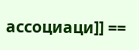ассоциаци]] ==